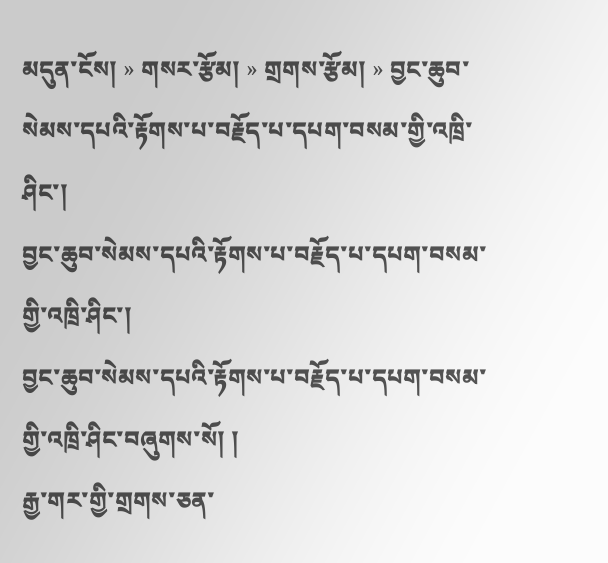མདུན་ངོས། » གསར་རྩོམ། » གྲགས་རྩོམ། » བྱང་ཆུབ་སེམས་དཔའི་རྟོགས་པ་བརྗོད་པ་དཔག་བསམ་གྱི་འཁྲི་ཤིང་།
བྱང་ཆུབ་སེམས་དཔའི་རྟོགས་པ་བརྗོད་པ་དཔག་བསམ་གྱི་འཁྲི་ཤིང་།
བྱང་ཆུབ་སེམས་དཔའི་རྟོགས་པ་བརྗོད་པ་དཔག་བསམ་གྱི་འཁྲི་ཤིང་བཞུགས་སོ། །
རྒྱ་གར་གྱི་གྲགས་ཅན་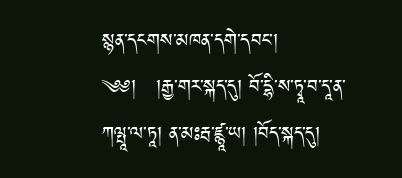སྙན་དངགས་མཁན་དགེ་དབང་།
༄༅།   །རྒྱ་གར་སྐད་དུ། བོ་དྷི་ས་ཏྭཱ་བ་དཱ་ན་ཀལྤཱ་ལ་ཏཱ། ན་མཿརྦ་ཛྙཱ་ཡ། །བོད་སྐད་དུ།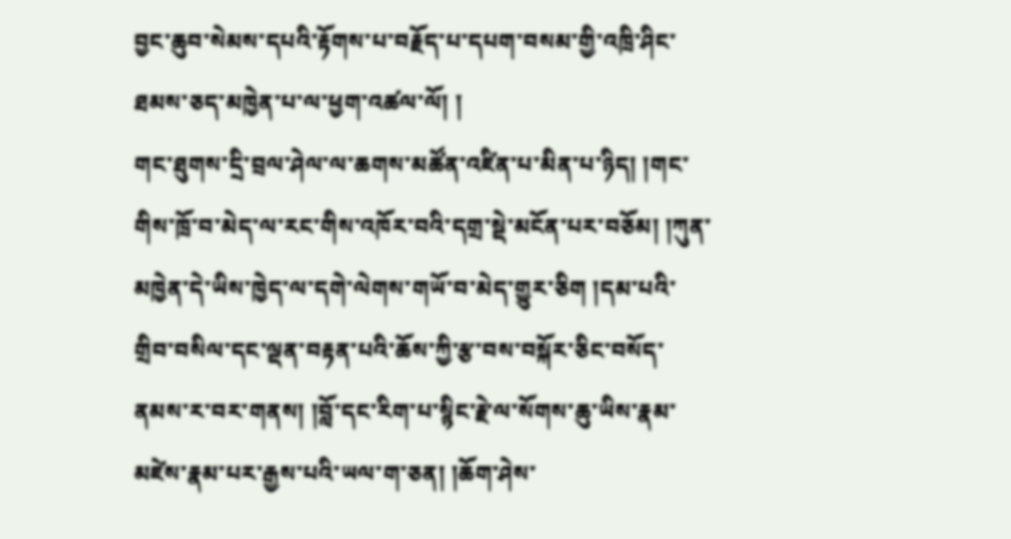བྱང་ཆུབ་སེམས་དཔའི་རྟོགས་པ་བརྗོད་པ་དཔག་བསམ་གྱི་འཁྲི་ཤིང་ཐམས་ཅད་མཁྱེན་པ་ལ་ཕྱག་འཚལ་ལོ། །
གང་ཐུགས་དྲི་བྲལ་ཤེལ་ལ་ཆགས་མཚོན་འཛིན་པ་མིན་པ་ཉིད། །གང་གིས་ཁྲོ་བ་མེད་ལ་རང་གིས་འཁོར་བའི་དགྲ་སྡེ་མངོན་པར་བཅོམ། །ཀུན་མཁྱེན་དེ་ཡིས་ཁྱེད་ལ་དགེ་ལེགས་གཡོ་བ་མེད་གྱུར་ཅིག །དམ་པའི་གྲིབ་བསིལ་དང་ལྡན་བརྟན་པའི་ཆོས་ཀྱི་རྩ་བས་བསྐོར་ཅིང་བསོད་ནམས་ར་བར་གནས། །བློ་དང་རིག་པ་སྙིང་རྗེ་ལ་སོགས་ཆུ་ཡིས་རྣམ་མཛེས་རྣམ་པར་རྒྱས་པའི་ཡལ་ག་ཅན། །ཆོག་ཤེས་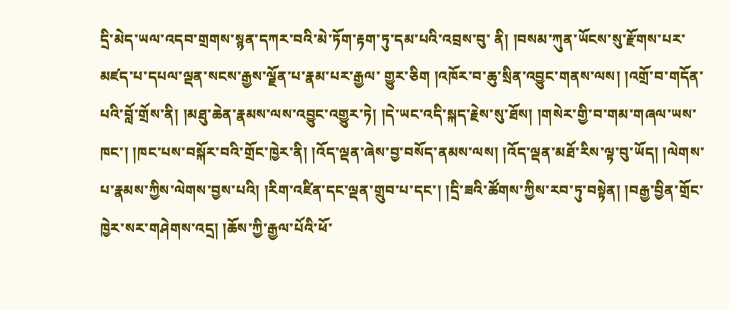དྲི་མེད་ཡལ་འདབ་གྲགས་སྙན་དཀར་བའི་མེ་ཏོག་རྟག་ཏུ་དམ་པའི་འབྲས་བུ་ ནི། །བསམ་ཀུན་ཡོངས་སུ་རྫོགས་པར་མཛད་པ་དཔལ་ལྡན་སངས་རྒྱས་ལྗོན་པ་རྣམ་པར་རྒྱལ་ གྱུར་ཅིག །འཁོར་བ་ཆུ་སྲིན་འབྱུང་གནས་ལས། །འགྲོ་བ་གདོན་པའི་བློ་གྲོས་ནི། །མཐུ་ཆེན་རྣམས་ལས་འབྱུང་འགྱུར་ཏེ། །དེ་ཡང་འདི་སྐད་རྗེས་སུ་ཐོས། །གསེར་གྱི་བ་གམ་གཞལ་ཡས་ཁང་། །ཁང་པས་བསྐོར་བའི་གྲོང་ཁྱེར་ནི། །འོད་ལྡན་ཞེས་བྱ་བསོད་ནམས་ལས། །འོད་ལྡན་མཐོ་རིས་ལྟ་བུ་ཡོད། །ལེགས་པ་རྣམས་ཀྱིས་ལེགས་བྱས་པའི། །རིག་འཛིན་དང་ལྡན་གྲུབ་པ་དང་། །དྲི་ཟའི་ཚོགས་ཀྱིས་རབ་ཏུ་བསྟེན། །བརྒྱ་བྱིན་གྲོང་ཁྱེར་སར་གཤེགས་འདྲ། །ཆོས་ཀྱི་རྒྱལ་པོའི་ཕོ་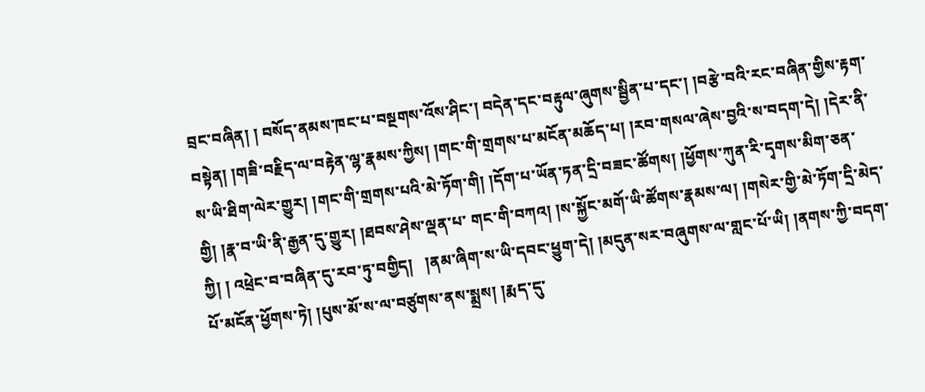བྲང་བཞིན། ། བསོད་ནམས་ཁང་པ་བསྔགས་འོས་ཤིང་། བདེན་དང་བརྟུལ་ཞུགས་སྦྱིན་པ་དང་། །བརྩེ་བའི་རང་བཞིན་གྱིས་རྟག་བསྟེན། །གཟི་བརྗིད་ལ་བརྟེན་ལྷ་རྣམས་ཀྱིས། །གང་གི་གྲགས་པ་མངོན་མཆོད་པ། །རབ་གསལ་ཞེས་བྱའི་ས་བདག་དེ། །དེར་ནི་ས་ཡི་ཐིག་ལེར་གྱུར། །གང་གི་གྲགས་པའི་མེ་ཏོག་གི། །དོག་པ་ཡོན་ཏན་དྲི་བཟང་ཚོགས། །ཕྱོགས་ཀུན་རི་དྭགས་མིག་ཅན་གྱི། །རྣ་བ་ཡི་ནི་རྒྱན་དུ་གྱུར། །ཐབས་ཤེས་ལྡན་པ་ གང་གི་བཀའ། །ས་སྐྱོང་མགོ་ཡི་ཚོགས་རྣམས་ལ། །གསེར་གྱི་མེ་ཏོག་དྲི་མེད་ཀྱི། ། འཕྲེང་བ་བཞིན་དུ་རབ་ཏུ་བགྱིད།   །ནམ་ཞིག་ས་ཡི་དབང་ཕྱུག་དེ། །མདུན་སར་བཞུགས་ལ་གླང་པོ་ཡི། །ནགས་ཀྱི་བདག་པོ་མངོན་ཕྱོགས་ཏེ། །པུས་མོ་ས་ལ་བཙུགས་ནས་སྨྲས། །རྨད་དུ་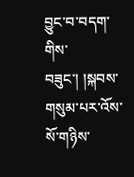བྱུང་བ་བདག་གིས་བཟུང་། །སྐབས་གསུམ་པར་འོས་སོ་གཉིས་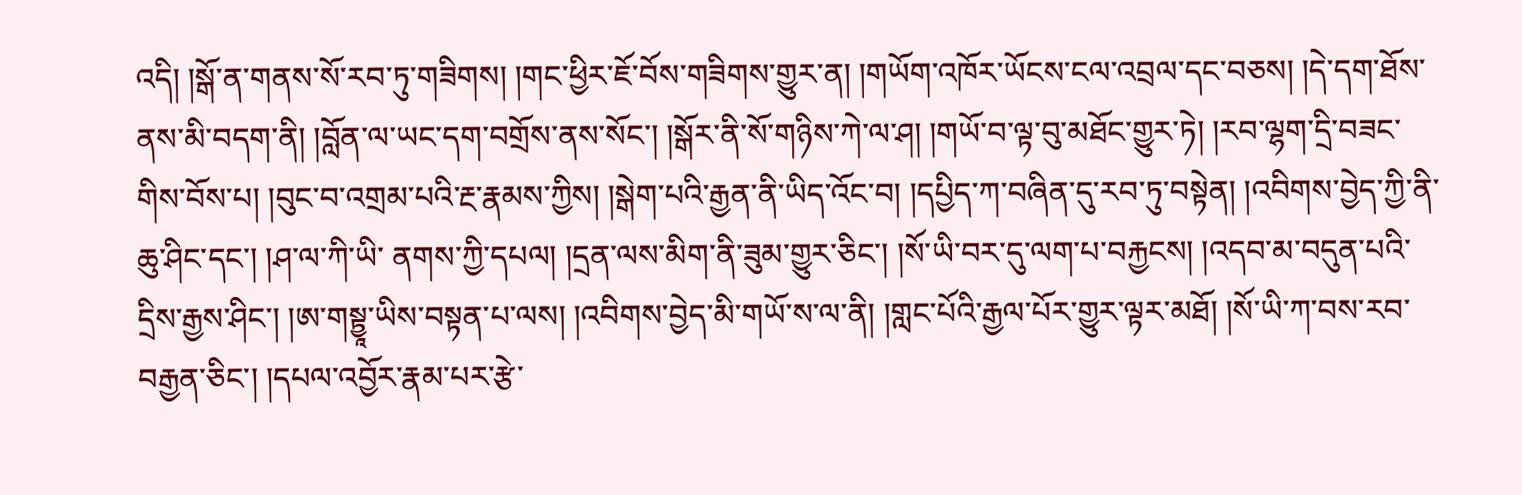འདི། །སྒོ་ན་གནས་སོ་རབ་ཏུ་གཟིགས། །གང་ཕྱིར་ཇོ་བོས་གཟིགས་གྱུར་ན། །གཡོག་འཁོར་ཡོངས་ངལ་འབྲལ་དང་བཅས། །དེ་དག་ཐོས་ནས་མི་བདག་ནི། །བློན་ལ་ཡང་དག་བགྲོས་ནས་སོང་། །སྒོར་ནི་སོ་གཉིས་ཀེ་ལ་ཤ། །གཡོ་བ་ལྟ་བུ་མཐོང་གྱུར་ཏེ། །རབ་ལྷག་དྲི་བཟང་གིས་བོས་པ། །བུང་བ་འགྲམ་པའི་རྔ་རྣམས་ཀྱིས། །སྒེག་པའི་རྒྱན་ནི་ཡིད་འོང་བ། །དཔྱིད་ཀ་བཞིན་དུ་རབ་ཏུ་བསྟེན། །འབིགས་བྱེད་ཀྱི་ནི་ཆུ་ཤིང་དང་། །ཤ་ལ་ཀི་ཡི་ ནགས་ཀྱི་དཔལ། །དྲན་ལས་མིག་ནི་ཟུམ་གྱུར་ཅིང་། །སོ་ཡི་བར་དུ་ལག་པ་བརྐྱངས། །འདབ་མ་བདུན་པའི་དྲིས་རྒྱས་ཤིང་། །ཨ་གསྟྱཱ་ཡིས་བསྟན་པ་ལས། །འབིགས་བྱེད་མི་གཡོ་ས་ལ་ནི། །གླང་པོའི་རྒྱལ་པོར་གྱུར་ལྟར་མཐོ། །སོ་ཡི་ཀ་བས་རབ་བརྒྱན་ཅིང་། །དཔལ་འབྱོར་རྣམ་པར་རྩེ་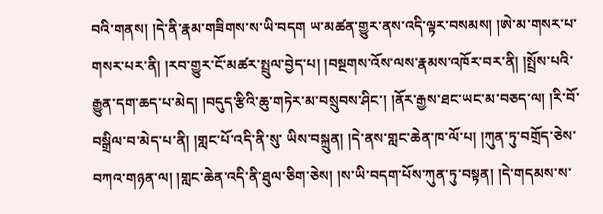བའི་གནས། །དེ་ནི་རྣམ་གཟིགས་ས་ཡི་བདག ཡ་མཚན་གྱུར་ནས་འདི་ལྟར་བསམས། །ཨེ་མ་གསར་པ་གསར་པར་ནི། །རབ་གྱུར་ངོ་མཚར་སྤྲུལ་བྱེད་པ། །བསྔགས་འོས་ལས་རྣམས་འཁོར་བར་ནི། །སྤྲོས་པའི་རྒྱུན་དག་ཆད་པ་མེད། །བདུད་རྩིའི་ཆུ་གཏེར་མ་བསྲུབས་ཤིང་། །ནོར་རྒྱས་ཐང་ཡང་མ་བཅད་ལ། །རི་བོ་བསྒྲིལ་བ་མེད་པ་ནི། །གླང་པོ་འདི་ནི་སུ་ ཡིས་བསྐྲུན། །དེ་ནས་གླང་ཆེན་ཁ་ལོ་པ། །ཀུན་ཏུ་བགྲོད་ཅེས་བཀའ་གཉན་ལ། །གླང་ཆེན་འདི་ནི་ཐུལ་ཅིག་ཅེས། །ས་ཡི་བདག་པོས་ཀུན་ཏུ་བསྟན། །དེ་གདམས་ས་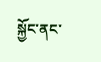སྐྱོང་ནང་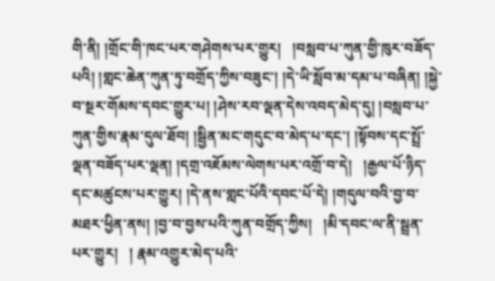གི་ནི། །གྲོང་གི་ཁང་པར་གཤེགས་པར་གྱུར།   །བསླབ་པ་ཀུན་གྱི་ཁུར་བཟོད་པའི། །གླང་ཆེན་ཀུན་ཏུ་བགྲོད་ཀྱིས་བཟུང་། །དེ་ཡི་སློབ་མ་དམ་པ་བཞིན། །སྐྱེ་བ་སྔར་གོམས་དབང་གྱུར་པ། །ཤེས་རབ་ལྡན་དེས་འབད་མེད་དུ། །བསླབ་པ་ཀུན་གྱིས་རྣམ་དུལ་ཐོབ། །སྦྱིན་མང་གདུང་བ་མེད་པ་དང་། །སྟོབས་དང་སྤྲོ་ལྡན་བཟོད་པར་ལྡན། །དགྲ་འཇོམས་ལེགས་པར་འགྲོ་བ་དེ།   །རྒྱལ་པོ་ཉིད་དང་མཚུངས་པར་གྱུར། །དེ་ནས་གླང་པོའི་དབང་པོ་དེ། །གདུལ་བའི་བྱ་བ་མཐར་ཕྱིན་ནས། །བྱ་བ་བྱས་པའི་ཀུན་བགྲོད་ཀྱིས།   །མི་དབང་ལ་ནི་སྦྲན་པར་གྱུར།   ། རྣམ་འགྱུར་མེད་པའི་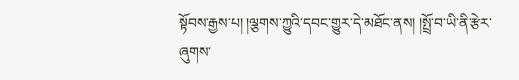སྟོབས་རྒྱས་པ། །ལྕགས་ཀྱུའི་དབང་གྱུར་དེ་མཐོང་ནས། །སྤྲོ་བ་ཡི་ནི་རྩེར་ཞུགས་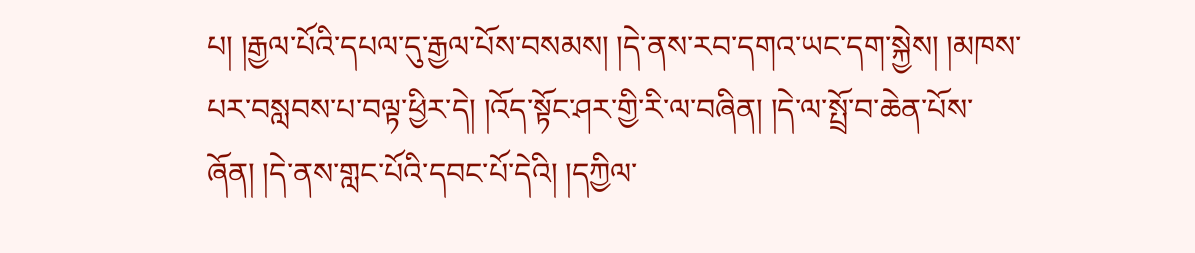པ། །རྒྱལ་པོའི་དཔལ་དུ་རྒྱལ་པོས་བསམས། །དེ་ནས་རབ་དགའ་ཡང་དག་སྐྱེས། །མཁས་པར་བསླབས་པ་བལྟ་ཕྱིར་དེ། །འོད་སྟོང་ཤར་གྱི་རི་ལ་བཞིན། །དེ་ལ་སྤྲོ་བ་ཆེན་པོས་ཞོན། །དེ་ནས་གླང་པོའི་དབང་པོ་དེའི། །དཀྱིལ་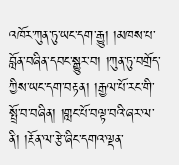འཁོར་ཀུན་ཏུ་ཡང་དག་རྒྱུ། །མཁས་པ་བློན་བཞིན་དབང་སྒྱུར་བ། །ཀུན་ཏུ་བགྲོད་ཀྱིས་ཡང་དག་བརྟན། །རྒྱལ་པོ་རང་གི་སྤྲོ་བ་བཞིན། །གླང་པོ་བལྟ་བའི་ཞར་ལ་ནི། །རྔོན་ལ་རྩེ་ཞིང་དགའ་ལྡན་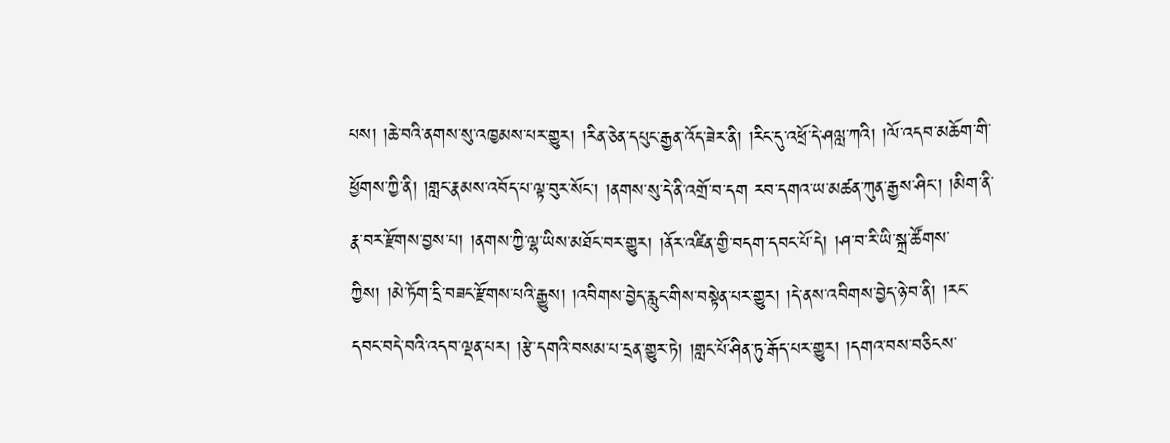པས། །ཆེ་བའི་ནགས་སུ་འཁྱམས་པར་གྱུར། །རིན་ཅེན་དཔུང་རྒྱན་འོད་ཟེར་ནི། །རིང་དུ་འཕྲོ་དེ་ཤལླ་ཀའི། །ལོ་འདབ་མཆོག་གི་ཕྱོགས་ཀྱི་ནི། །གླང་རྣམས་འབོད་པ་ལྟ་བུར་སོང་། །ནགས་སུ་དེ་ནི་འགྲོ་བ་དག རབ་དགའ་ཡ་མཚན་ཀུན་རྒྱས་ཤིང་། །མིག་ནི་རྣ་བར་རྫོགས་བྱས་པ། །ནགས་ཀྱི་ལྷ་ཡིས་མཐོང་བར་གྱུར། །ནོར་འཛིན་གྱི་བདག་དབང་པོ་དེ། །ཤ་བ་རི་ཡི་སྐྲ་ཚོགས་ཀྱིས། །མེ་ཏོག་དྲི་བཟང་རྫོགས་པའི་རྒྱུས། །འབིགས་བྱེད་རླུང་གིས་བསྟེན་པར་གྱུར། །དེ་ནས་འབིགས་བྱེད་ཉེ་བ་ནི། །རང་དབང་བདེ་བའི་འདབ་ལྡན་པར། །རྩེ་དགའི་བསམ་པ་དྲན་གྱུར་ཏེ། །གླང་པོ་ཤིན་ཏུ་རྒོད་པར་གྱུར། །དགའ་བས་བཅིངས་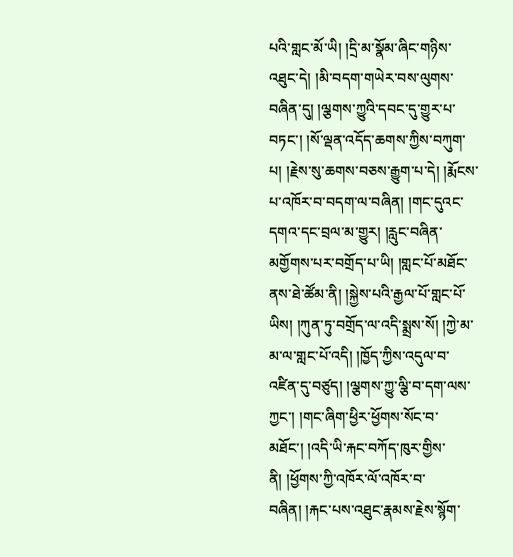པའི་གླང་མོ་ཡི། །དྲི་མ་སྣོམ་ཞིང་གཉིས་འཐུང་དེ། །མི་བདག་གཡེར་བས་ལུགས་བཞིན་དུ། །ལྕགས་ཀྱུའི་དབང་དུ་གྱུར་པ་བཏང་། །སོ་ལྡན་འདོད་ཆགས་ཀྱིས་བཀུག་པ། །རྗེས་སུ་ཆགས་བཅས་རྒྱུག་པ་དེ། །རྨོངས་པ་འཁོར་བ་བདག་ལ་བཞིན། །གང་དུའང་དགའ་དང་བྲལ་མ་གྱུར། །རླུང་བཞིན་མགྱོགས་པར་བགྲོད་པ་ཡི། །གླང་པོ་མཐོང་ནས་ཐེ་ཚོམ་ནི། །སྐྱེས་པའི་རྒྱལ་པོ་གླང་པོ་ཡིས། །ཀུན་ཏུ་བགྲོད་ལ་འདི་སྨྲས་སོ། །ཀྱེ་མ་མ་ལ་གླང་པོ་འདི། །ཁྱོད་ཀྱིས་འདུལ་བ་འཛིན་དུ་བཙུད། །ལྕགས་ཀྱུ་ལྕི་བ་དག་ལས་ཀྱང་། །གང་ཞིག་ཕྱིར་ཕྱོགས་སོང་བ་མཐོང་། །འདི་ཡི་རྐང་བཀོད་ཁུར་གྱིས་ནི། །ཕྱོགས་ཀྱི་འཁོར་ལོ་འཁོར་བ་བཞིན། །རྐང་པས་འཐུང་རྣམས་རྗེས་སྙོག་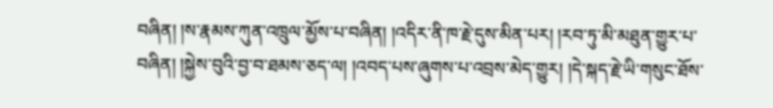བཞིན། །ས་རྣམས་ཀུན་འཁྲུལ་མྱོས་པ་བཞིན། །འདིར་ནི་ཁ་རྗེ་དུས་མིན་པར། །རབ་ཏུ་མི་མཐུན་གྱུར་པ་བཞིན། །སྐྱེས་བུའི་བྱ་བ་ཐམས་ཅད་ལ། །འབད་པས་ཞུགས་པ་འབྲས་མེད་གྱུར། །དེ་སྐད་རྗེ་ཡི་གསུང་ཐོས་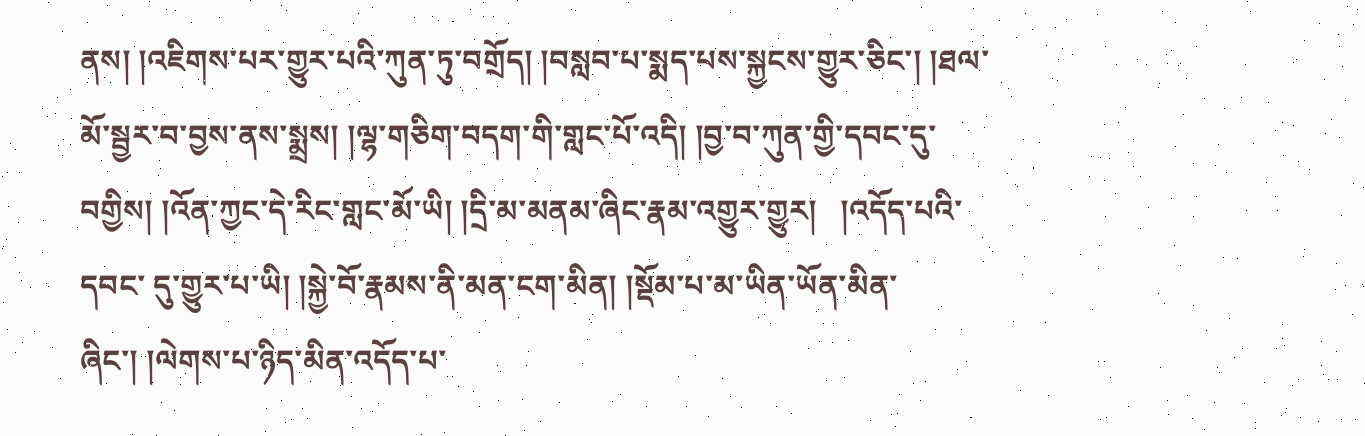ནས། །འཇིགས་པར་གྱུར་པའི་ཀུན་ཏུ་བགྲོད། །བསླབ་པ་སྨད་པས་སྐྱངས་གྱུར་ཅིང་། །ཐལ་མོ་སྦྱར་བ་བྱས་ནས་སྨྲས། །ལྷ་གཅིག་བདག་གི་གླང་པོ་འདི། །བྱ་བ་ཀུན་གྱི་དབང་དུ་བགྱིས། །འོན་ཀྱང་དེ་རིང་གླང་མོ་ཡི། །དྲི་མ་མནམ་ཞིང་རྣམ་འགྱུར་གྱུར།   །འདོད་པའི་དབང་ དུ་གྱུར་པ་ཡི། །སྐྱེ་བོ་རྣམས་ནི་མན་ངག་མིན། །སྡོམ་པ་མ་ཡིན་ཡོན་མིན་ཞིང་། །ལེགས་པ་ཉིད་མིན་འདོད་པ་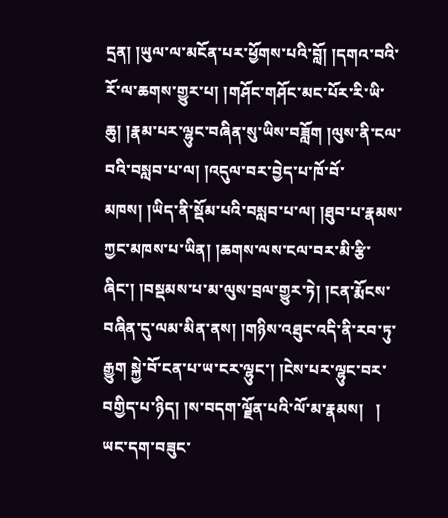དྲན། །ཡུལ་ལ་མངོན་པར་ཕྱོགས་པའི་བློ། །དགའ་བའི་རོ་ལ་ཆགས་གྱུར་པ། །གཤོང་གཤོང་མང་པོར་རི་ཡི་ཆུ། །རྣམ་པར་ལྷུང་བཞིན་སུ་ཡིས་བཟློག །ལུས་ནི་ངལ་བའི་བསླབ་པ་ལ། །འདུལ་བར་བྱེད་པ་ཁོ་བོ་མཁས། །ཡིད་ནི་སྡོམ་པའི་བསླབ་པ་ལ། །ཐུབ་པ་རྣམས་ཀྱང་མཁས་པ་ཡིན། །ཆགས་ལས་ངལ་བར་མི་རྩི་ཞིང་། །བསྡམས་པ་མ་ལུས་བྲལ་གྱུར་ཏེ། །ངན་རྨོངས་བཞིན་དུ་ལམ་མིན་ནས། །གཉིས་འཐུང་འདི་ནི་རབ་ཏུ་རྒྱུག སྐྱེ་བོ་ངན་པ་ཡ་ངར་ལྷུང་། །ངེས་པར་ལྷུང་བར་བགྱིད་པ་ཉིད། །ས་བདག་ལྗོན་པའི་ལོ་མ་རྣམས།   ། ཡང་དག་བཟུང་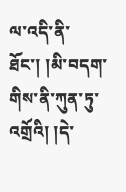ལ་འདི་ནི་ཐོང་། །མི་བདག་གིས་ནི་ཀུན་ཏུ་འགྲོའི། །དེ་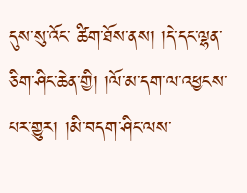དུས་སུ་འོང་ ཚིག་ཐོས་ནས། །དེ་དང་ལྷན་ཅིག་ཤིང་ཆེན་གྱི། །ལོ་མ་དག་ལ་འཕྱངས་པར་གྱུར། །མི་བདག་ཤིང་ལས་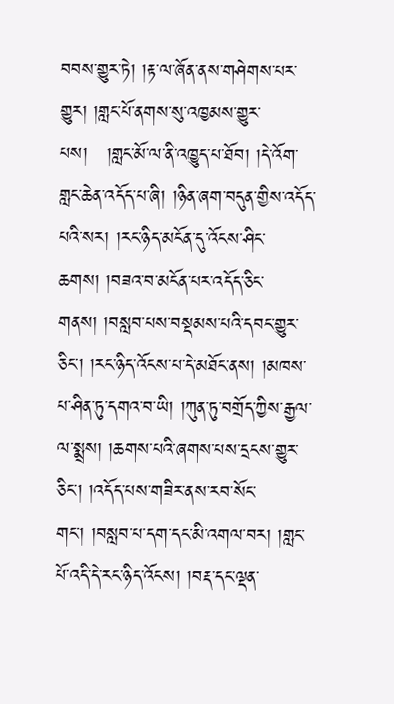བབས་གྱུར་ཏེ། །རྟ་ལ་ཞོན་ནས་གཤེགས་པར་གྱུར། །གླང་པོ་ནགས་སུ་འཁྱམས་གྱུར་པས།   །གླང་མོ་ལ་ནི་འཁྱུད་པ་ཐོབ། །དེ་འོག་གླང་ཆེན་འདོད་པ་ཞི། །ཉིན་ཞག་བདུན་གྱིས་འདོད་པའི་སར། །རང་ཉིད་མངོན་དུ་འོངས་ཤིང་ཆགས། །བཟའ་བ་མངོན་པར་འདོད་ཅིང་གནས། །བསླབ་པས་བསྡམས་པའི་དབང་གྱུར་ཅིང་། །རང་ཉིད་འོངས་པ་དེ་མཐོང་ནས། །མཁས་པ་ཤིན་ཏུ་དགའ་བ་ཡི། །ཀུན་ཏུ་བགྲོད་ཀྱིས་རྒྱལ་ལ་སྨྲས། །ཆགས་པའི་ཞགས་པས་དྲངས་གྱུར་ཅིང་། །འདོད་པས་གཟིར་ནས་རབ་སོང་གང་། །བསླབ་པ་དག་དང་མི་འགལ་བར། །གླང་པོ་འདི་དེ་རང་ཉིད་འོངས། །བརྡ་དང་ལྡན་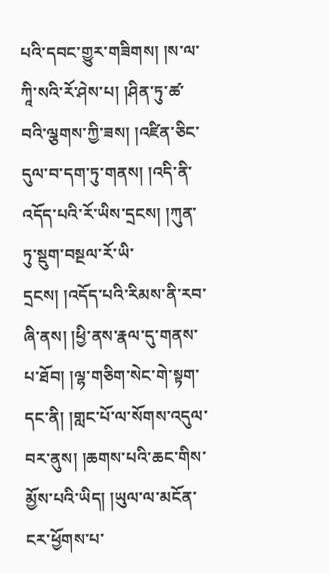པའི་དབང་གྱུར་གཟིགས། །ས་ལ་ཀཱི་སའི་རོ་ཤེས་པ། །ཤིན་ཏུ་ཚ་བའི་ལྕགས་ཀྱི་ཟས། །འཛིན་ཅིང་དུལ་བ་དག་ཏུ་གནས། །འདི་ནི་འདོད་པའི་རོ་ཡིས་དྲངས། །ཀུན་ཏུ་སྡུག་བསྔལ་རོ་ཡི་དྲངས། །འདོད་པའི་རིམས་ནི་རབ་ཞི་ནས། །ཕྱི་ནས་རྣལ་དུ་གནས་པ་ཐོབ། །ལྷ་གཅིག་སེང་གེ་སྟག་དང་ནི། །གླང་པོ་ལ་སོགས་འདུལ་བར་ནུས། །ཆགས་པའི་ཆང་གིས་མྱོས་པའི་ཡིད། །ཡུལ་ལ་མངོན་ངར་ཕྱོགས་པ་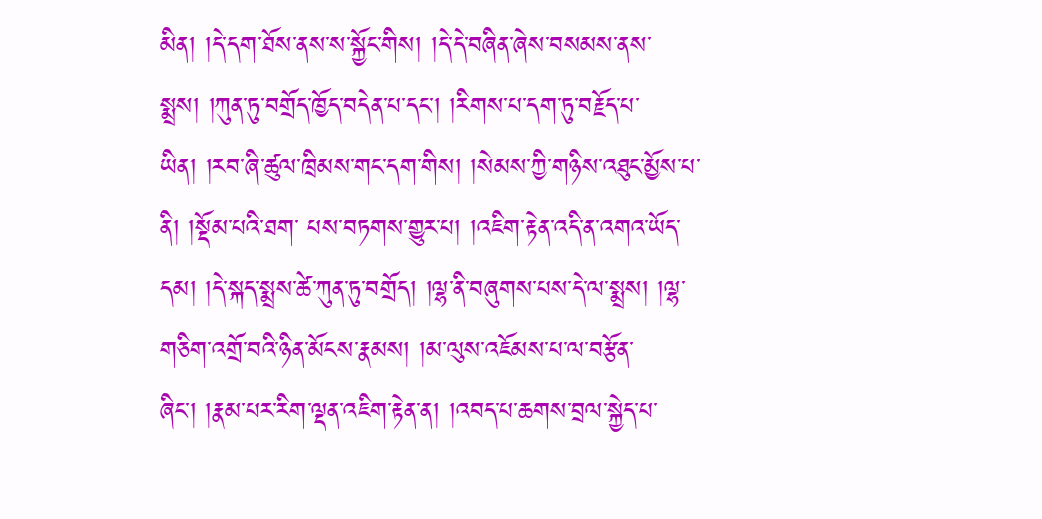མིན། །དེ་དག་ཐོས་ནས་ས་སྐྱོང་གིས། །དེ་དེ་བཞིན་ཞེས་བསམས་ནས་སྨྲས། །ཀུན་ཏུ་བགྲོད་ཁྱོད་བདེན་པ་དང་། །རིགས་པ་དག་ཏུ་བརྗོད་པ་ཡིན། །རབ་ཞི་ཚུལ་ཁྲིམས་གང་དག་གིས། །སེམས་ཀྱི་གཉིས་འཐུང་མྱོས་པ་ནི། །སྡོམ་པའི་ཐག་ པས་བཏགས་གྱུར་པ། །འཇིག་རྟེན་འདི་ན་འགའ་ཡོད་དམ། །དེ་སྐད་སྨྲས་ཚེ་ཀུན་ཏུ་བགྲོད། །ལྷ་ནི་བཞུགས་པས་དེ་ལ་སྨྲས། །ལྷ་གཅིག་འགྲོ་བའི་ཉིན་མོངས་རྣམས། །མ་ལུས་འཇོམས་པ་ལ་བརྩོན་ཞིང་། །རྣམ་པར་རིག་ལྡན་འཇིག་རྟེན་ན། །འབད་པ་ཆགས་བྲལ་སྐྱེད་པ་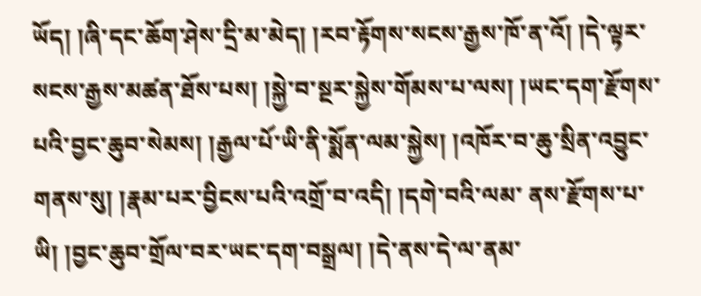ཡོད། །ཞི་དང་ཆོག་ཤེས་དྲི་མ་མེད། །རབ་རྟོགས་སངས་རྒྱས་ཁོ་ན་འོ། །དེ་ལྟར་སངས་རྒྱས་མཚན་ཐོས་པས། །སྐྱེ་བ་སྔར་སྐྱེས་གོམས་པ་ལས། །ཡང་དག་རྫོགས་པའི་བྱང་ཆུབ་སེམས། །རྒྱལ་པོ་ཡི་ནི་སྨོན་ལམ་སྐྱེས། །འཁོར་བ་ཆུ་སྲིན་འབྱུང་གནས་སུ། །རྣམ་པར་བྱིངས་པའི་འགྲོ་བ་འདི། །དགེ་བའི་ལམ་ ནས་རྫོགས་པ་ཡི། །བྱང་ཆུབ་གྲོལ་བར་ཡང་དག་བསྒྲལ། །དེ་ནས་དེ་ལ་ནམ་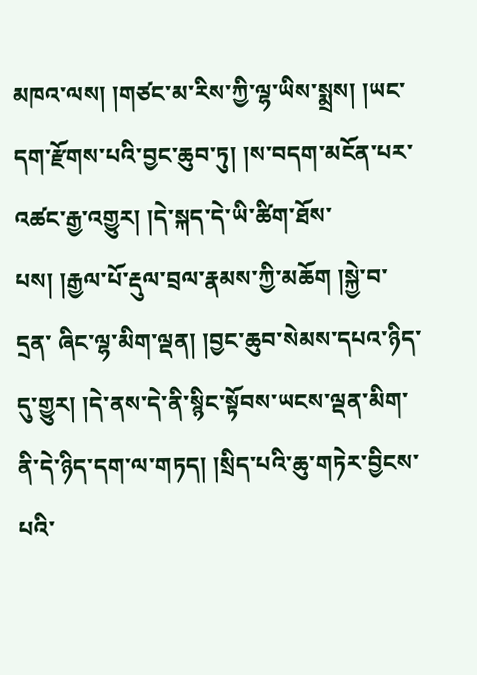མཁའ་ལས། །གཙང་མ་རིས་ཀྱི་ལྷ་ཡིས་སྨྲས། །ཡང་དག་རྫོགས་པའི་བྱང་ཆུབ་ཏུ། །ས་བདག་མངོན་པར་འཚང་རྒྱ་འགྱུར། །དེ་སྐད་དེ་ཡི་ཚིག་ཐོས་པས། །རྒྱལ་པོ་རྡུལ་བྲལ་རྣམས་ཀྱི་མཆོག །སྐྱེ་བ་དྲན་ ཞིང་ལྷ་མིག་ལྡན། །བྱང་ཆུབ་སེམས་དཔའ་ཉིད་དུ་གྱུར། །དེ་ནས་དེ་ནི་སྙིང་སྟོབས་ཡངས་ལྡན་མིག་ནི་དེ་ཉིད་དག་ལ་གཏད། །སྲིད་པའི་ཆུ་གཏེར་བྱིངས་པའི་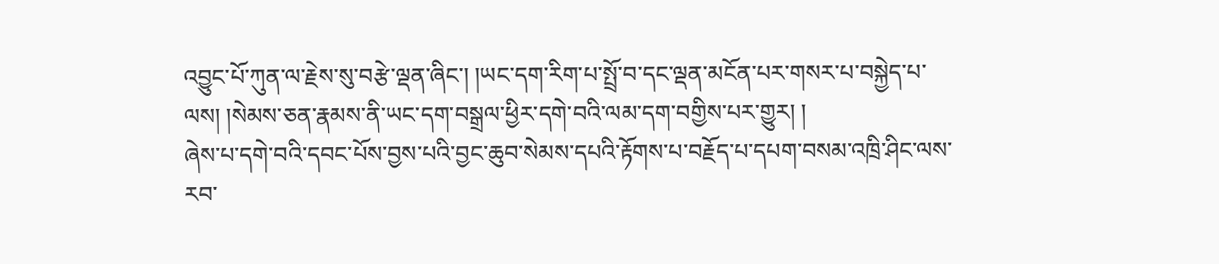འབྱུང་པོ་ཀུན་ལ་རྗེས་སུ་བརྩེ་ལྡན་ཞིང་། །ཡང་དག་རིག་པ་སྤྲོ་བ་དང་ལྡན་མངོན་པར་གསར་པ་བསྐྱེད་པ་ལས། །སེམས་ཅན་རྣམས་ནི་ཡང་དག་བསྒྲལ་ཕྱིར་དགེ་བའི་ལམ་དག་བགྱིས་པར་གྱུར། །
ཞེས་པ་དགེ་བའི་དབང་པོས་བྱས་པའི་བྱང་ཆུབ་སེམས་དཔའི་རྟོགས་པ་བརྗོད་པ་དཔག་བསམ་འཁྲི་ཤིང་ལས་རབ་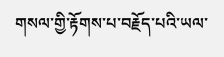གསལ་གྱི་རྟོགས་པ་བརྗོད་པའི་ཡལ་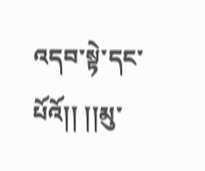འདབ་སྟེ་དང་པོའོ།། །།མུ་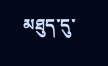མཐུད་དུ་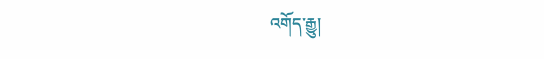འགོད་རྒྱུ།